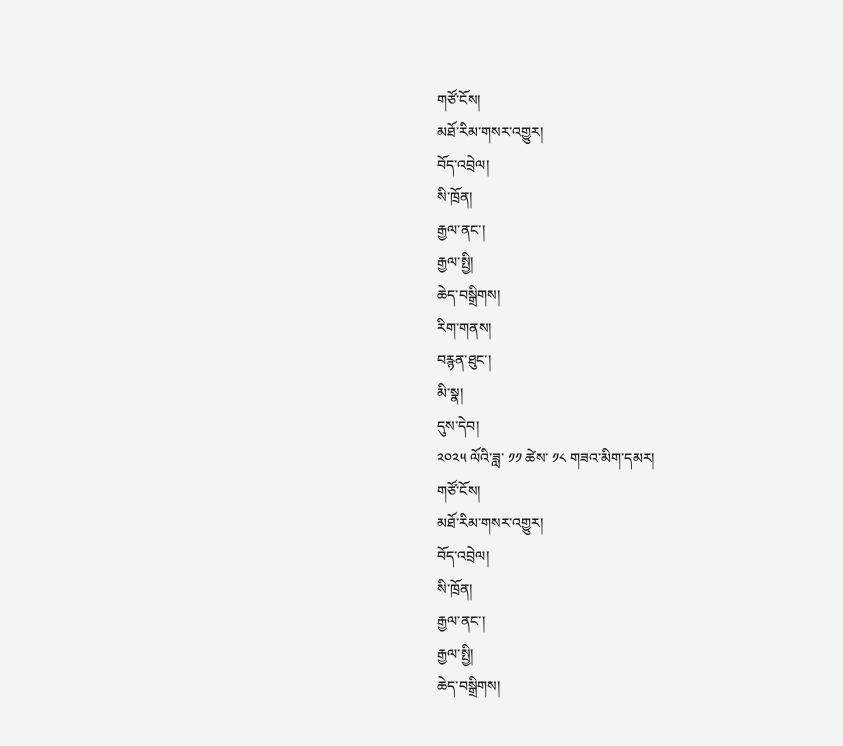གཙོ་ངོས།
མཐོ་རིམ་གསར་འགྱུར།
བོད་འབྲེལ།
སི་ཁྲོན།
རྒྱལ་ནང་།
རྒྱལ་སྤྱི།
ཆེད་བསྒྲིགས།
རིག་གནས།
བརྙན་ཐུང་།
མི་སྣ།
དུས་དེབ།
༢༠༢༥ ལོའི་ཟླ་ ༡༡ ཚེས་ ༡༨ གཟའ་མིག་དམར།
གཙོ་ངོས།
མཐོ་རིམ་གསར་འགྱུར།
བོད་འབྲེལ།
སི་ཁྲོན།
རྒྱལ་ནང་།
རྒྱལ་སྤྱི།
ཆེད་བསྒྲིགས།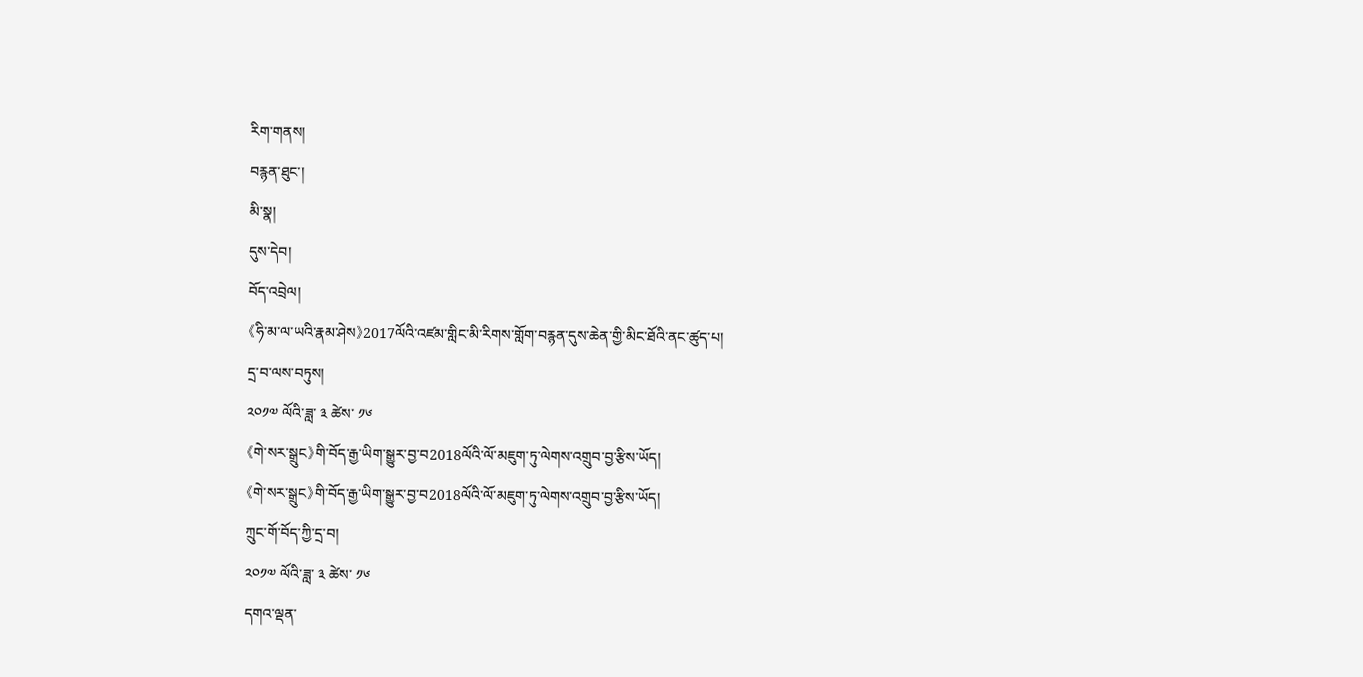རིག་གནས།
བརྙན་ཐུང་།
མི་སྣ།
དུས་དེབ།
བོད་འབྲེལ།
《ཧི་མ་ལ་ཡའི་རྣམ་ཤེས》2017ལོའི་འཛམ་གླིང་མི་རིགས་གློག་བརྙན་དུས་ཆེན་གྱི་མིང་ཐོའི་ནང་ཚུད་པ།
དྲ་བ་ལས་བཏུས།
༢༠༡༧ ལོའི་ཟླ་ ༣ ཚེས་ ༡༦
《གེ་སར་སྒྲུང》གི་བོད་རྒྱ་ཡིག་སྒྱུར་བྱ་བ2018ལོའི་ལོ་མཇུག་ཏུ་ལེགས་འགྲུབ་བྱ་རྩིས་ཡོད།
《གེ་སར་སྒྲུང》གི་བོད་རྒྱ་ཡིག་སྒྱུར་བྱ་བ2018ལོའི་ལོ་མཇུག་ཏུ་ལེགས་འགྲུབ་བྱ་རྩིས་ཡོད།
ཀྲུང་གོ་བོད་ཀྱི་དྲ་བ།
༢༠༡༧ ལོའི་ཟླ་ ༣ ཚེས་ ༡༦
དགའ་ལྡན་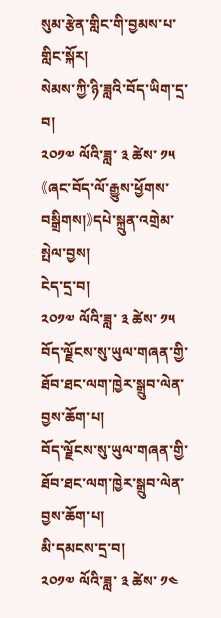སུམ་རྩེན་གླིང་གི་བྱམས་པ་གླིང་སྐོར།
སེམས་ཀྱི་ཉི་ཟླའི་བོད་ཡིག་དྲ་བ།
༢༠༡༧ ལོའི་ཟླ་ ༣ ཚེས་ ༡༥
《ཞང་བོད་ལོ་རྒྱུས་ཕྱོགས་བསྒྲིགས།》དཔེ་སྐྲུན་འགྲེམ་སྤེལ་བྱས།
ངེད་དྲ་བ།
༢༠༡༧ ལོའི་ཟླ་ ༣ ཚེས་ ༡༥
བོད་ལྗོངས་སུ་ཡུལ་གཞན་གྱི་ཐོབ་ཐང་ལག་ཁྱེར་སྒྲུབ་ལེན་བྱས་ཆོག་པ།
བོད་ལྗོངས་སུ་ཡུལ་གཞན་གྱི་ཐོབ་ཐང་ལག་ཁྱེར་སྒྲུབ་ལེན་བྱས་ཆོག་པ།
མི་དམངས་དྲ་བ།
༢༠༡༧ ལོའི་ཟླ་ ༣ ཚེས་ ༡༤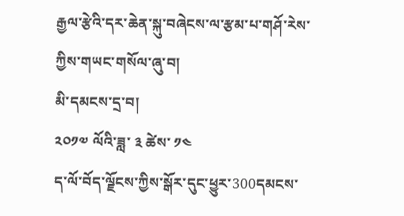རྒྱལ་རྩེའི་དར་ཆེན་སྐུ་བཞེངས་ལ་རྩམ་པ་གཤོ་རེས་ཀྱིས་གཡང་གསོལ་ཞུ་བ།
མི་དམངས་དྲ་བ།
༢༠༡༧ ལོའི་ཟླ་ ༣ ཚེས་ ༡༤
ད་ལོ་བོད་ལྗོངས་ཀྱིས་སྒོར་དུང་ཕྱུར་300དམངས་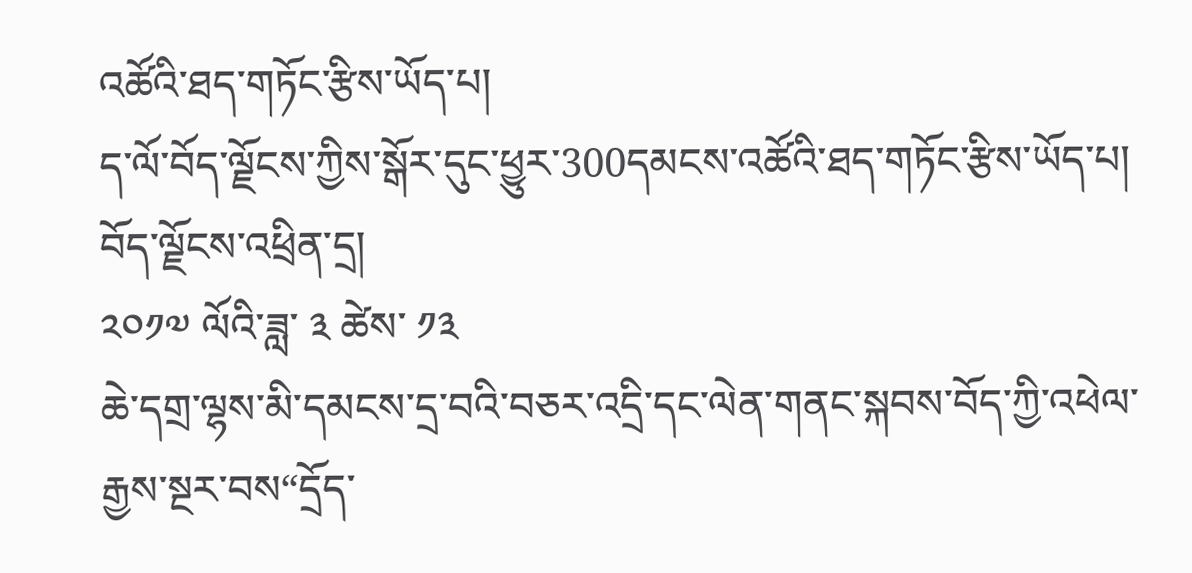འཚོའི་ཐད་གཏོང་རྩིས་ཡོད་པ།
ད་ལོ་བོད་ལྗོངས་ཀྱིས་སྒོར་དུང་ཕྱུར་300དམངས་འཚོའི་ཐད་གཏོང་རྩིས་ཡོད་པ།
བོད་ལྗོངས་འཕྲིན་དྲ།
༢༠༡༧ ལོའི་ཟླ་ ༣ ཚེས་ ༡༣
ཆེ་དགྲ་ལྷས་མི་དམངས་དྲ་བའི་བཅར་འདྲི་དང་ལེན་གནང་སྐབས་བོད་ཀྱི་འཕེལ་རྒྱས་སྔར་བས“དྲོད་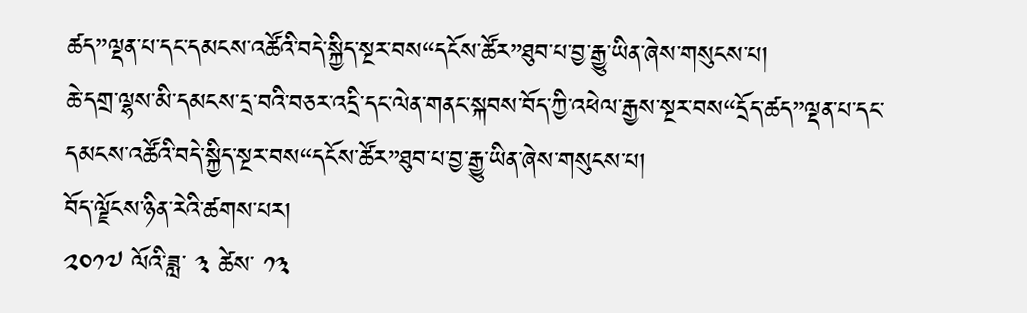ཚད”ལྡན་པ་དང་དམངས་འཚོའི་བདེ་སྐྱིད་སྔར་བས“དངོས་ཚོར”ཐུབ་པ་བྱ་རྒྱུ་ཡིན་ཞེས་གསུངས་པ།
ཆེ་དགྲ་ལྷས་མི་དམངས་དྲ་བའི་བཅར་འདྲི་དང་ལེན་གནང་སྐབས་བོད་ཀྱི་འཕེལ་རྒྱས་སྔར་བས“དྲོད་ཚད”ལྡན་པ་དང་དམངས་འཚོའི་བདེ་སྐྱིད་སྔར་བས“དངོས་ཚོར”ཐུབ་པ་བྱ་རྒྱུ་ཡིན་ཞེས་གསུངས་པ།
བོད་ལྗོངས་ཉིན་རེའི་ཚགས་པར།
༢༠༡༧ ལོའི་ཟླ་ ༣ ཚེས་ ༡༣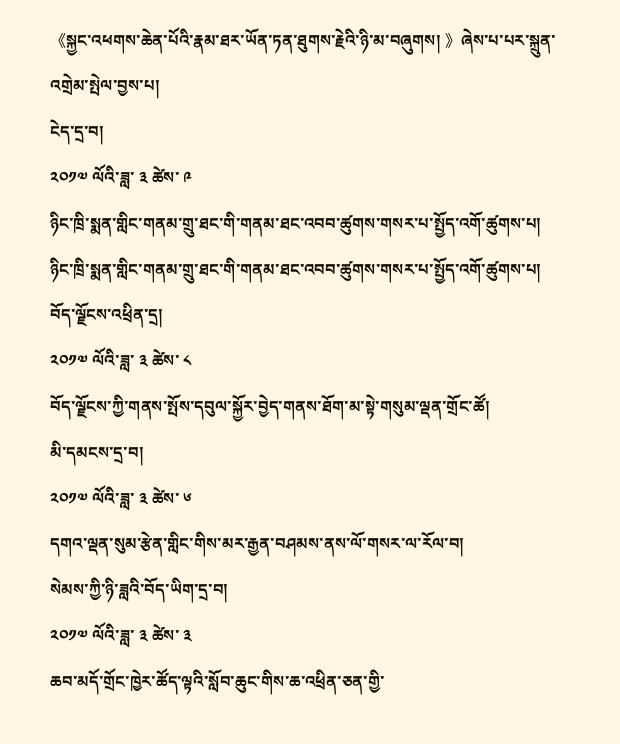《སྐྱང་འཕགས་ཆེན་པོའི་རྣམ་ཐར་ཡོན་ཏན་ཐུགས་རྗེའི་ཉི་མ་བཞུགས། 》ཞེས་པ་པར་སྐྲུན་འགྲེམ་སྤེལ་བྱས་པ།
ངེད་དྲ་བ།
༢༠༡༧ ལོའི་ཟླ་ ༣ ཚེས་ ༩
ཉིང་ཁྲི་སྨན་གླིང་གནམ་གྲུ་ཐང་གི་གནམ་ཐང་འབབ་ཚུགས་གསར་པ་སྤྱོད་འགོ་ཚུགས་པ།
ཉིང་ཁྲི་སྨན་གླིང་གནམ་གྲུ་ཐང་གི་གནམ་ཐང་འབབ་ཚུགས་གསར་པ་སྤྱོད་འགོ་ཚུགས་པ།
བོད་ལྗོངས་འཕྲིན་དྲ།
༢༠༡༧ ལོའི་ཟླ་ ༣ ཚེས་ ༨
བོད་ལྗོངས་ཀྱི་གནས་སྤོས་དབུལ་སྐྱོར་བྱེད་གནས་ཐོག་མ་སྟེ་གསུམ་ལྡན་གྲོང་ཚོ།
མི་དམངས་དྲ་བ།
༢༠༡༧ ལོའི་ཟླ་ ༣ ཚེས་ ༦
དགའ་ལྡན་སུམ་རྩེན་གླིང་གིས་མར་རྒྱན་བཤམས་ནས་ལོ་གསར་ལ་རོལ་བ།
སེམས་ཀྱི་ཉི་ཟླའི་བོད་ཡིག་དྲ་བ།
༢༠༡༧ ལོའི་ཟླ་ ༣ ཚེས་ ༣
ཆབ་མདོ་གྲོང་ཁྱེར་ཚོད་ལྟའི་སློབ་ཆུང་གིས་ཆ་འཕྲིན་ཅན་གྱི་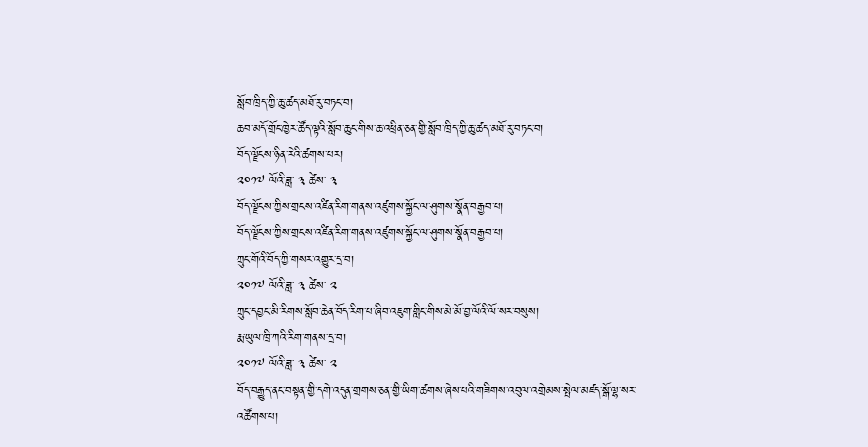སློབ་ཁྲིད་ཀྱི་ཆུ་ཚད་མཐོ་རུ་བཏང་བ།
ཆབ་མདོ་གྲོང་ཁྱེར་ཚོད་ལྟའི་སློབ་ཆུང་གིས་ཆ་འཕྲིན་ཅན་གྱི་སློབ་ཁྲིད་ཀྱི་ཆུ་ཚད་མཐོ་རུ་བཏང་བ།
བོད་ལྗོངས་ཉིན་རེའི་ཚགས་པར།
༢༠༡༧ ལོའི་ཟླ་ ༣ ཚེས་ ༣
བོད་ལྗོངས་ཀྱིས་གྲངས་འཛིན་རིག་གནས་འཛུགས་སྐྱོང་ལ་ཤུགས་སྣོན་བརྒྱབ་པ།
བོད་ལྗོངས་ཀྱིས་གྲངས་འཛིན་རིག་གནས་འཛུགས་སྐྱོང་ལ་ཤུགས་སྣོན་བརྒྱབ་པ།
ཀྲུང་གོའི་བོད་ཀྱི་གསར་འགྱུར་དྲ་བ།
༢༠༡༧ ལོའི་ཟླ་ ༣ ཚེས་ ༢
ཀྲུང་དབྱང་མི་རིགས་སློབ་ཆེན་བོད་རིག་པ་ཞིབ་འཇུག་གླིང་གིས་མེ་མོ་བྱ་ལོའི་ལོ་སར་བསུས།
རྨ་ཡུལ་ཁྲི་ཀའི་རིག་གནས་དྲ་བ།
༢༠༡༧ ལོའི་ཟླ་ ༣ ཚེས་ ༢
བོད་བརྒྱུད་ནང་བསྟན་གྱི་དགེ་འདུན་གྲགས་ཅན་གྱི་ཡིག་ཚགས་ཞེས་པའི་གཟིགས་འབུལ་འགྲེམས་སྤེལ་མཛད་སྒོ་ལྷ་སར་འཚོགས་པ།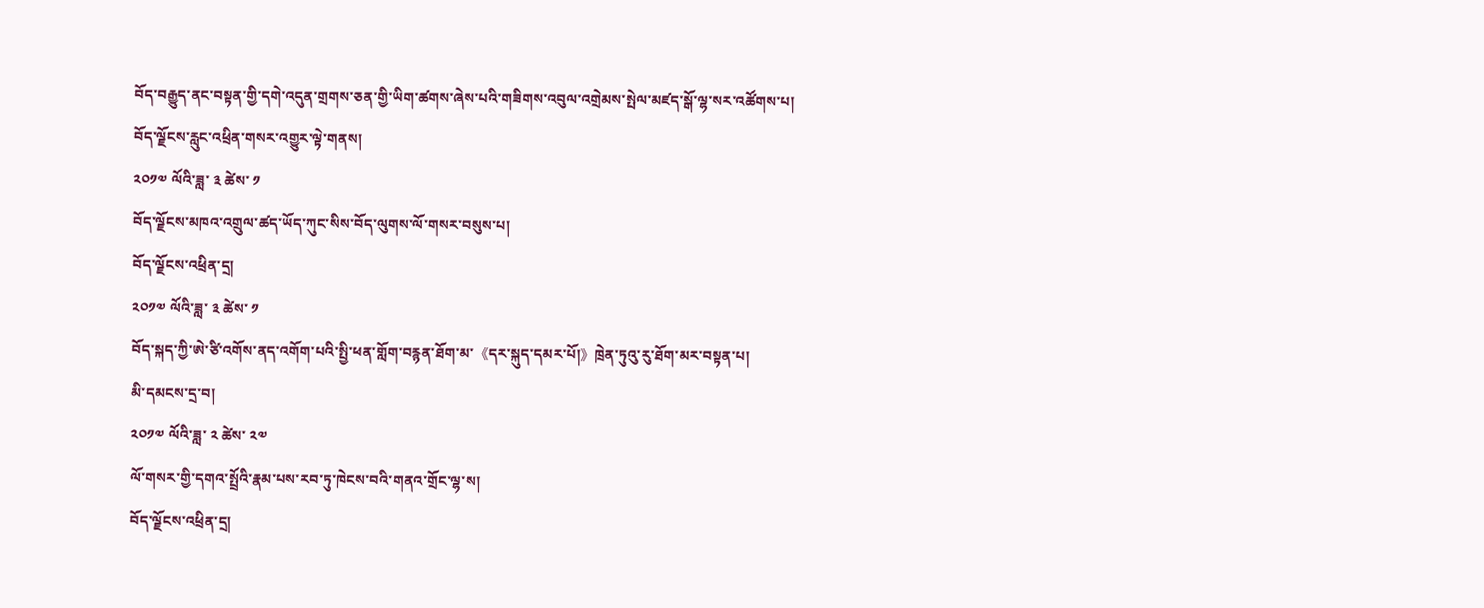བོད་བརྒྱུད་ནང་བསྟན་གྱི་དགེ་འདུན་གྲགས་ཅན་གྱི་ཡིག་ཚགས་ཞེས་པའི་གཟིགས་འབུལ་འགྲེམས་སྤེལ་མཛད་སྒོ་ལྷ་སར་འཚོགས་པ།
བོད་ལྗོངས་རླུང་འཕྲིན་གསར་འགྱུར་ལྟེ་གནས།
༢༠༡༧ ལོའི་ཟླ་ ༣ ཚེས་ ༡
བོད་ལྗོངས་མཁའ་འགྲུལ་ཚད་ཡོད་ཀུང་སིས་བོད་ལུགས་ལོ་གསར་བསུས་པ།
བོད་ལྗོངས་འཕྲིན་དྲ།
༢༠༡༧ ལོའི་ཟླ་ ༣ ཚེས་ ༡
བོད་སྐད་ཀྱི་ཨེ་ཙི་འགོས་ནད་འགོག་པའི་སྤྱི་ཕན་གློག་བརྙན་ཐོག་མ་《དར་སྐུད་དམར་པོ།》ཁྲེན་ཏུའུ་རུ་ཐོག་མར་བསྟན་པ།
མི་དམངས་དྲ་བ།
༢༠༡༧ ལོའི་ཟླ་ ༢ ཚེས་ ༢༧
ལོ་གསར་གྱི་དགའ་སྤྲོའི་རྣམ་པས་རབ་ཏུ་ཁེངས་བའི་གནའ་གྲོང་ལྷ་ས།
བོད་ལྗོངས་འཕྲིན་དྲ།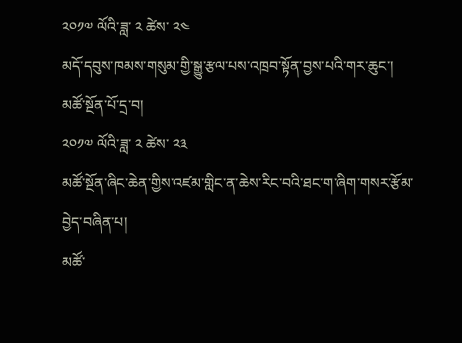༢༠༡༧ ལོའི་ཟླ་ ༢ ཚེས་ ༢༤
མདོ་དབུས་ཁམས་གསུམ་གྱི་སྒྱུ་རྩལ་པས་འཁྲབ་སྟོན་བྱས་པའི་གར་ཆུང་།
མཚོ་སྔོན་པོ་དྲ་བ།
༢༠༡༧ ལོའི་ཟླ་ ༢ ཚེས་ ༢༣
མཚོ་སྔོན་ཞིང་ཆེན་གྱིས་འཛམ་གླིང་ན་ཆེས་རིང་བའི་ཐང་ག་ཞིག་གསར་རྩོམ་བྱེད་བཞིན་པ།
མཚོ་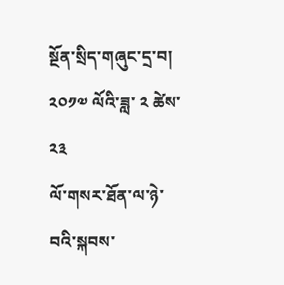སྔོན་སྲིད་གཞུང་དྲ་བ།
༢༠༡༧ ལོའི་ཟླ་ ༢ ཚེས་ ༢༣
ལོ་གསར་ཐོན་ལ་ཉེ་བའི་སྐབས་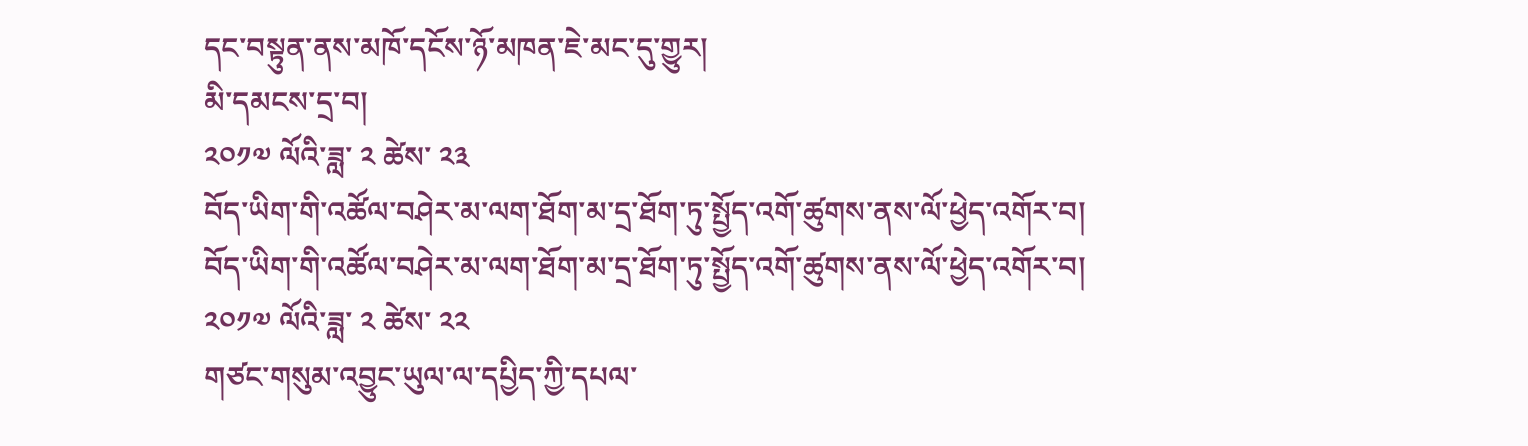དང་བསྟུན་ནས་མཁོ་དངོས་ཉོ་མཁན་ཇེ་མང་དུ་གྱུར།
མི་དམངས་དྲ་བ།
༢༠༡༧ ལོའི་ཟླ་ ༢ ཚེས་ ༢༣
བོད་ཡིག་གི་འཚོལ་བཤེར་མ་ལག་ཐོག་མ་དྲ་ཐོག་ཏུ་སྤྱོད་འགོ་ཚུགས་ནས་ལོ་ཕྱེད་འགོར་བ།
བོད་ཡིག་གི་འཚོལ་བཤེར་མ་ལག་ཐོག་མ་དྲ་ཐོག་ཏུ་སྤྱོད་འགོ་ཚུགས་ནས་ལོ་ཕྱེད་འགོར་བ།
༢༠༡༧ ལོའི་ཟླ་ ༢ ཚེས་ ༢༢
གཙང་གསུམ་འབྱུང་ཡུལ་ལ་དཔྱིད་ཀྱི་དཔལ་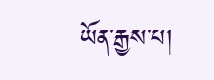ཡོན་རྒྱས་པ།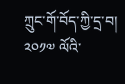ཀྲུང་གོ་བོད་ཀྱི་དྲ་བ།
༢༠༡༧ ལོའི་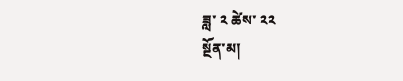ཟླ་ ༢ ཚེས་ ༢༢
སྔོན་མ།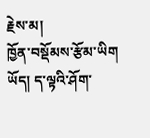རྗེས་མ།
ཁྱོན་བསྡོམས་རྩོམ་ཡིག
ཡོད། ད་ལྟའི་ཤོག་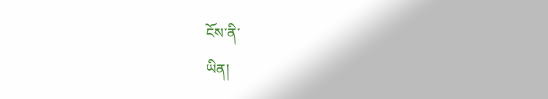ངོས་ནི་
ཡིན།